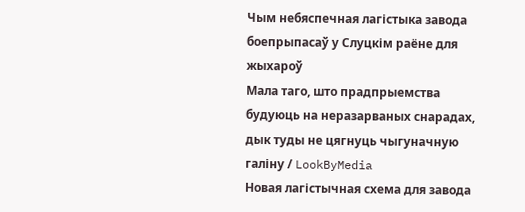Чым небяспечная лагістыка завода боепрыпасаў у Слуцкім раёне для жыхароў
Мала таго, што прадпрыемства будуюць на неразарваных снарадах, дык туды не цягнуць чыгуначную галіну / LookByMedia
Новая лагістычная схема для завода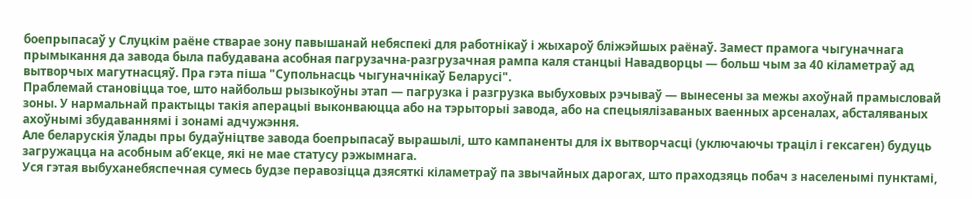боепрыпасаў у Слуцкім раёне стварае зону павышанай небяспекі для работнікаў і жыхароў бліжэйшых раёнаў. Замест прамога чыгуначнага прымыкання да завода была пабудавана асобная пагрузачна-разгрузачная рампа каля станцыі Навадворцы — больш чым за 40 кіламетраў ад вытворчых магутнасцяў. Пра гэта піша "Супольнасць чыгуначнікаў Беларусі".
Праблемай становіцца тое, што найбольш рызыкоўны этап — пагрузка і разгрузка выбуховых рэчываў — вынесены за межы ахоўнай прамысловай зоны. У нармальнай практыцы такія аперацыі выконваюцца або на тэрыторыі завода, або на спецыялізаваных ваенных арсеналах, абсталяваных ахоўнымі збудаваннямі і зонамі адчужэння.
Але беларускія ўлады пры будаўніцтве завода боепрыпасаў вырашылі, што кампаненты для іх вытворчасці (уключаючы траціл і гексаген) будуць загружацца на асобным аб’екце, які не мае статусу рэжымнага.
Уся гэтая выбуханебяспечная сумесь будзе перавозіцца дзясяткі кіламетраў па звычайных дарогах, што праходзяць побач з населенымі пунктамі,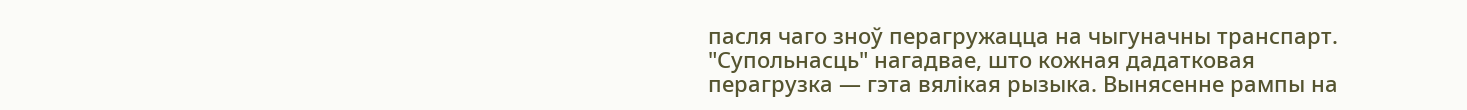пасля чаго зноў перагружацца на чыгуначны транспарт.
"Супольнасць" нагадвае, што кожная дадатковая перагрузка — гэта вялікая рызыка. Вынясенне рампы на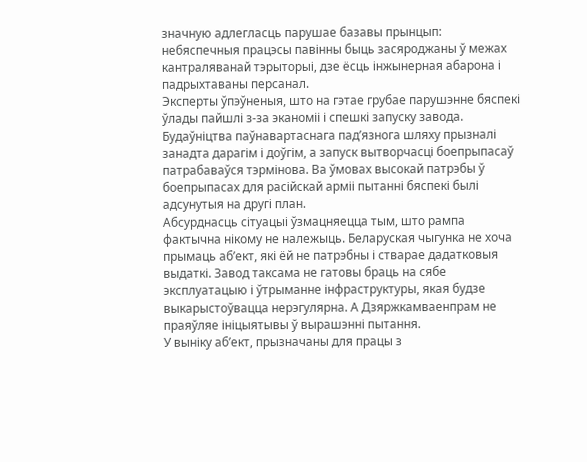значную адлегласць парушае базавы прынцып: небяспечныя працэсы павінны быць засяроджаны ў межах кантраляванай тэрыторыі, дзе ёсць інжынерная абарона і падрыхтаваны персанал.
Эксперты ўпэўненыя, што на гэтае грубае парушэнне бяспекі ўлады пайшлі з-за эканоміі і спешкі запуску завода. Будаўніцтва паўнавартаснага пад’язнога шляху прызналі занадта дарагім і доўгім, а запуск вытворчасці боепрыпасаў патрабаваўся тэрмінова. Ва ўмовах высокай патрэбы ў боепрыпасах для расійскай арміі пытанні бяспекі былі адсунутыя на другі план.
Абсурднасць сітуацыі ўзмацняецца тым, што рампа фактычна нікому не належыць. Беларуская чыгунка не хоча прымаць аб’ект, які ёй не патрэбны і стварае дадатковыя выдаткі. Завод таксама не гатовы браць на сябе эксплуатацыю і ўтрыманне інфраструктуры, якая будзе выкарыстоўвацца нерэгулярна. А Дзяржкамваенпрам не праяўляе ініцыятывы ў вырашэнні пытання.
У выніку аб’ект, прызначаны для працы з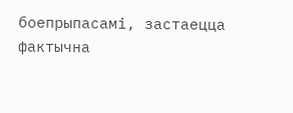боепрыпасамі, застаецца фактычна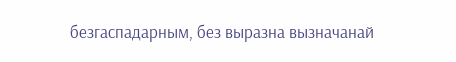безгаспадарным, без выразна вызначанай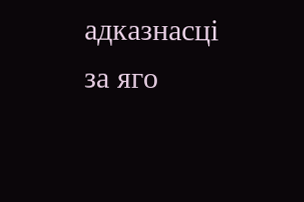адказнасці за яго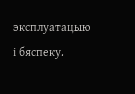эксплуатацыю і бяспеку.